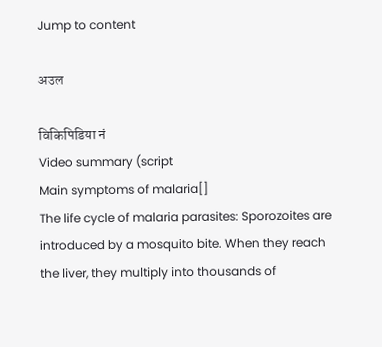Jump to content

अउल

विकिपिडिया नं
Video summary (script
Main symptoms of malaria[]
The life cycle of malaria parasites: Sporozoites are introduced by a mosquito bite. When they reach the liver, they multiply into thousands of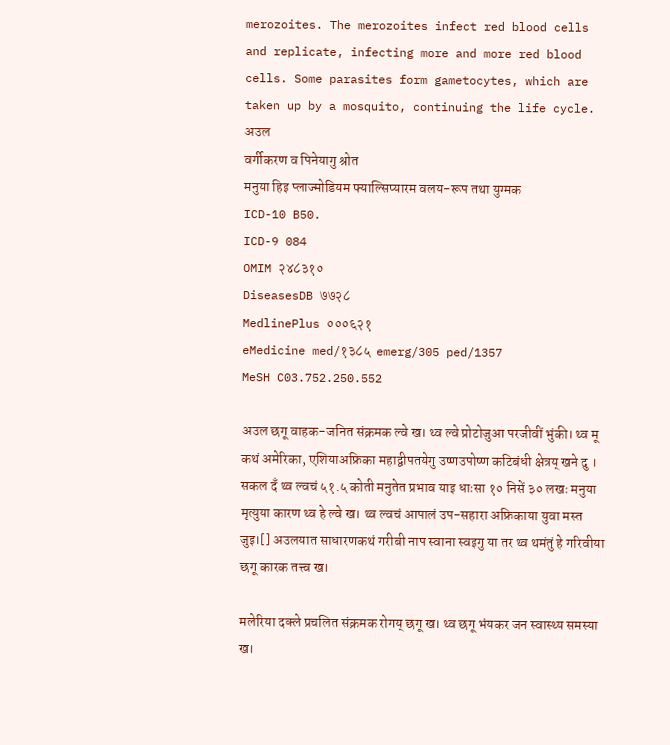merozoites. The merozoites infect red blood cells and replicate, infecting more and more red blood cells. Some parasites form gametocytes, which are taken up by a mosquito, continuing the life cycle.
अउल
वर्गीकरण व पिनेयागु श्रोत
मनुया हिइ प्लाज्मोडियम फ्याल्सिप्यारम वलय-रूप तथा युग्मक
ICD-10 B50.
ICD-9 084
OMIM २४८३१०
DiseasesDB ७७२८
MedlinePlus ०००६२१
eMedicine med/१३८५  emerg/305 ped/1357
MeSH C03.752.250.552

अउल छगू वाहक-जनित संक्रमक ल्वे ख। थ्व ल्वे प्रोटोजुआ परजीवीं भुंकी। थ्व मू कथं अमेरिका, एशियाअफ्रिका महाद्वीपतयेगु उष्णउपोष्ण कटिबंधी क्षेत्रय् खने दु । सकल दँ थ्व ल्वचं ५१.५ कोती मनुतेत प्रभाव याइ धाःसा १० निसें ३० लखः मनुया मृत्युया कारण थ्व हे ल्वे ख। थ्व ल्वचं आपालं उप-सहारा अफ्रिकाया युवा मस्त जुइ।[] अउलयात साधारणकथं गरीबी नाप स्वाना स्वइगु या तर थ्व थमंतुं हे गरिवीया छगू कारक तत्त्व ख।

मलेरिया दक्ले प्रचलित संक्रमक रोगय् छगू ख। थ्व छगू भंयकर जन स्वास्थ्य समस्या ख।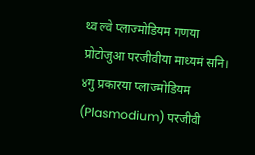थ्व ल्वे प्लाज्मोडियम गणया प्रोटोजुआ परजीवीया माध्यमं सनि। ४गु प्रकारया प्लाज्मोडियम (Plasmodium) परजीवी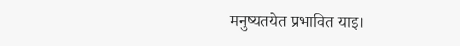मनुष्यतयेत प्रभावित याइ।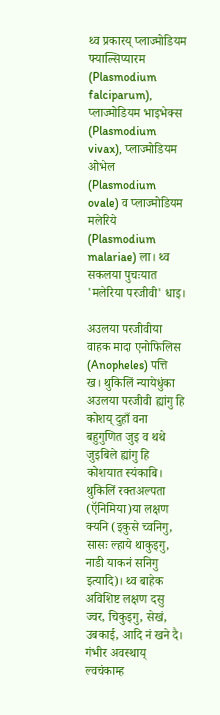थ्व प्रकारय् प्लाज्मोडियम फ्याल्सिप्यारम (Plasmodium falciparum), प्लाज्मोडियम भाइभेक्स (Plasmodium vivax), प्लाज्मोडियम ओभेल (Plasmodium ovale) व प्लाज्मोडियम मलेरिये (Plasmodium malariae) ला। थ्व सकलया पुचःयात 'मलेरिया परजीवी' धाइ।

अउलया परजीवीया वाहक मादा एनोफिलिस (Anopheles) पत्ति ख। थुकिलिं न्यायेधुंका अउलया परजीवी ह्यांगु हि कोशय् दुहाँ वना बहुगुणित जुइ व थथे जुइबिले ह्यांगु हि कोशयात स्यंकाबि। थुकिलिं रक्तअल्पता (ऍनिमिया)या लक्षण क्यनि (इकुसे च्वनिगु, सासः ल्हाये थाकुइगु, नाडी याकनं सनिगु इत्यादि)। थ्व बाहेक अविशिष्ट लक्षण दसु ज्वर, चिकुइगु, सेखं, उबकाई, आदि नं खने दै। गंभीर अवस्थाय् ल्वचंकाम्ह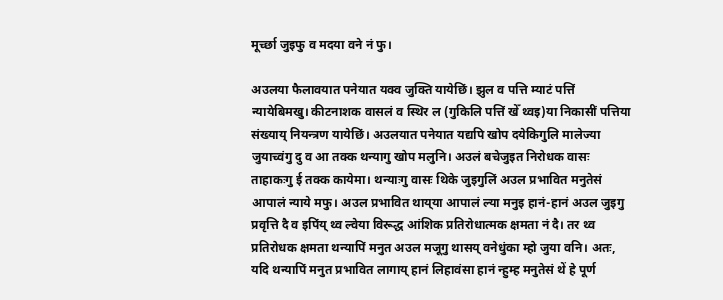मूर्च्छा जुइफु व मदया वने नं फु।

अउलया फैलावयात पनेयात यक्व जुक्ति यायेछिं। झुल व पत्ति म्याटं पत्तिं न्यायेबिमखु। कीटनाशक वासलं व स्थिर ल (गुकिलि पत्तिं खेँ थ्वइ)या निकासीं पत्तिया संख्याय् नियन्त्रण यायेछिं। अउलयात पनेयात यद्यपि खोप दयेकिगुलि मालेज्या जुयाच्वंगु दु व आ तक्क थन्यागु खोप मलुनि। अउलं बचेजुइत निरोधक वासः ताहाकःगु ई तक्क कायेमा। थन्याःगु वासः थिके जुइगुलिं अउल प्रभावित मनुतेसं आपालं न्याये मफु। अउल प्रभावित थाय्‌या आपालं ल्या मनुइ हानं-हानं अउल जुइगु प्रवृत्ति दै व इपिंय् थ्व ल्वेया विरूद्ध आंशिक प्रतिरोधात्मक क्षमता नं दै। तर थ्व प्रतिरोधक क्षमता थन्यापिं मनुत अउल मजूगु थासय् वनेधुंका म्हो जुया वनि। अतः, यदि थन्यापिं मनुत प्रभावित लागाय् हानं लिहावंसा हानं न्हुम्ह मनुतेसं थें हे पूर्ण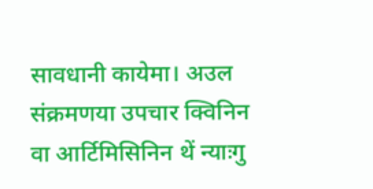सावधानी कायेमा। अउल संक्रमणया उपचार क्विनिन वा आर्टिमिसिनिन थें न्याःगु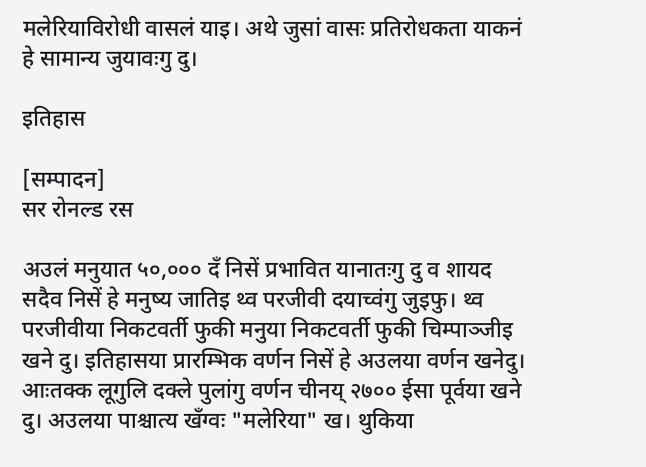मलेरियाविरोधी वासलं याइ। अथे जुसां वासः प्रतिरोधकता याकनं हे सामान्य जुयावःगु दु।

इतिहास

[सम्पादन]
सर रोनल्ड रस

अउलं मनुयात ५०,००० दँ निसें प्रभावित यानातःगु दु व शायद सदैव निसें हे मनुष्य जातिइ थ्व परजीवी दयाच्वंगु जुइफु। थ्व परजीवीया निकटवर्ती फुकी मनुया निकटवर्ती फुकी चिम्पाञ्जीइ खने दु। इतिहासया प्रारम्भिक वर्णन निसें हे अउलया वर्णन खनेदु। आःतक्क लूगुलि दक्ले पुलांगु वर्णन चीनय् २७०० ईसा पूर्वया खने दु। अउलया पाश्चात्य खँग्वः "मलेरिया" ख। थुकिया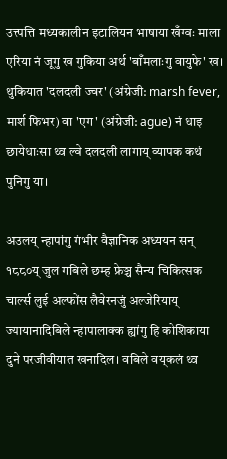उत्त्पत्ति मध्यकालीन इटालियन भाषाया खँग्वः माला एरिया नं जूगु ख गुकिया अर्थ 'बाँमलाःगु वायुफे' ख। थुकियात 'दलदली ज्वर' (अंग्रेजी: marsh fever, मार्श फिभर) वा 'एग' (अंग्रेजी: ague) नं धाइ छायेधाःसा थ्व ल्वे दलदली लागाय् व्यापक कथं पुनिगु या।

अउलय् न्हापांगु गंभीर वैज्ञानिक अध्ययन सन् १८८०य् जुल गबिले छम्ह फ्रेञ्च सैन्य चिकित्सक चार्ल्स लुई अल्फोंस लैवेरनजुं अल्जेरियाय् ज्यायानादिबिले न्हापालाक्क ह्यांगु हि कोशिकाया दुने परजीवीयात खनादिल। वबिले वय्‌कलं थ्व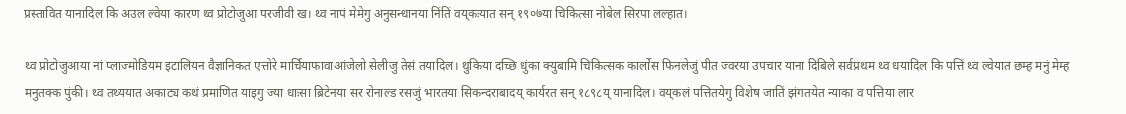प्रस्तावित यानादिल कि अउल ल्वेया कारण थ्व प्रोटोजुआ परजीवी ख। थ्व नापं मेमेगु अनुसन्धानया निंतिं वय्‌कःयात सन् १९०७या चिकित्सा नोबेल सिरपा लल्हात।

थ्व प्रोटोजुआया नां प्लाज्मोडियम इटालियन वैज्ञानिकत एत्तोरे मार्चियाफावाआंजेलो सेलीजु तेसं तयादिल। थुकिया दच्छि धुंका क्युबामि चिकित्सक कार्लोस फिनलेजुं पीत ज्वरया उपचार याना दिबिले सर्वप्रथम थ्व धयादिल कि पत्तिं थ्व ल्वेयात छम्ह मनुं मेम्ह मनुतक्क पुंकी। थ्व तथ्ययात अकाट्य कथं प्रमाणित याइगु ज्या धाःसा ब्रिटेनया सर रोनाल्ड रसजुं भारतया सिकन्दराबादय् कार्यरत सन् १८९८य् यानादिल। वय्‌कलं पत्तितयेगु विशेष जातिं झंगतयेत न्याका व पत्तिया लार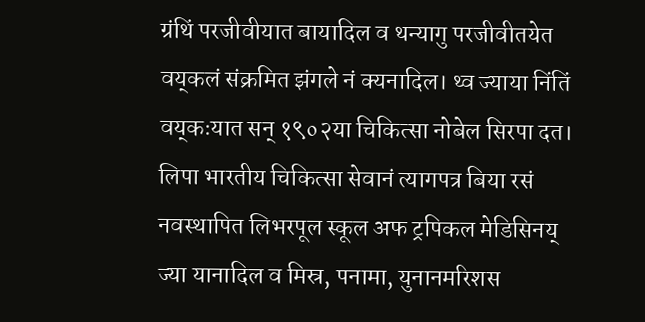ग्रंथिं परजीवीयात बायादिल व थन्यागु परजीवीतयेत वय्‌कलं संक्रमित झंगले नं क्यनादिल। थ्व ज्याया निंतिं वय्‌कःयात सन् १९०२या चिकित्सा नोबेल सिरपा दत। लिपा भारतीय चिकित्सा सेवानं त्यागपत्र बिया रसं नवस्थापित लिभरपूल स्कूल अफ ट्रपिकल मेडिसिनय् ज्या यानादिल व मिस्र, पनामा, युनानमरिशस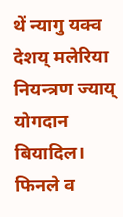थें न्यागु यक्व देशय् मलेरिया नियन्त्रण ज्याय् योगदान बियादिल। फिनले व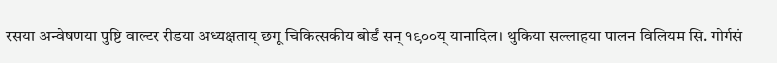रसया अन्वेषणया पुष्टि वाल्टर रीडया अध्यक्षताय् छगू चिकित्सकीय बोर्डं सन् १९००य् यानादिल। थुकिया सल्लाहया पालन विलियम सि. गोर्गसं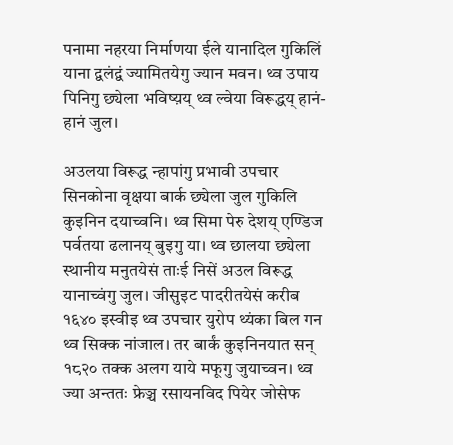पनामा नहरया निर्माणया ईले यानादिल गुकिलिं याना द्वलंद्वं ज्यामितयेगु ज्यान मवन। थ्व उपाय पिनिगु छ्येला भविष्य़य् थ्व ल्वेया विरूद्धय् हानं-हानं जुल।

अउलया विरूद्ध न्हापांगु प्रभावी उपचार सिनकोना वृक्षया बार्क छ्येला जुल गुकिलि कुइनिन दयाच्वनि। थ्व सिमा पेरु देशय् एण्डिज पर्वतया ढलानय् बुइगु या। थ्व छालया छ्येला स्थानीय मनुतयेसं ताःई निसें अउल विरूद्ध यानाच्वंगु जुल। जीसुइट पादरीतयेसं करीब १६४० इस्वीइ थ्व उपचार युरोप थ्यंका बिल गन थ्व सिक्क नांजाल। तर बार्कं कुइनिनयात सन् १८२० तक्क अलग याये मफूगु जुयाच्वन। थ्व ज्या अन्ततः फ्रेञ्च रसायनविद पियेर जोसेफ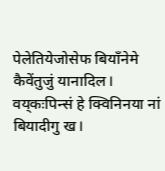पेलेतियेजोसेफ बियाँनेमे कैवेंतुजुं यानादिल। वय्‌कःपिन्सं हे क्विनिनया नां बियादीगु ख।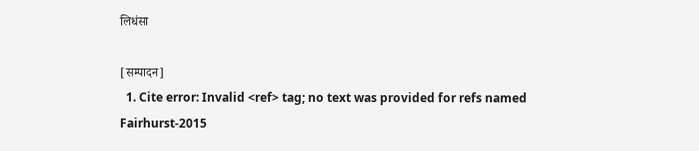लिधंसा

[सम्पादन]
  1. Cite error: Invalid <ref> tag; no text was provided for refs named Fairhurst-2015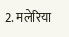2. मलेरिया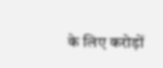के लिए करोड़ों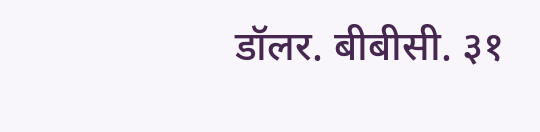डॉलर. बीबीसी. ३१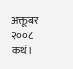अक्तूबर २००८ कथं।